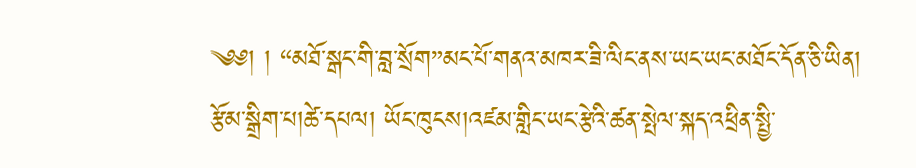༄༅། ། “མཐོ་སྒང་གི་བླ་སྲོག”མང་པོ་གནའ་མཁར་ཟི་ལིང་ནས་ཡང་ཡང་མཐོང་དོན་ཅི་ཡིན།
རྩོམ་སྒྲིག་པ།ཚེ་དཔལ། ཡོང་ཁུངས།འཛམ་གླིང་ཡང་རྩེའི་ཚན་སྤེལ་སྐད་འཕྲིན་སྤྱི་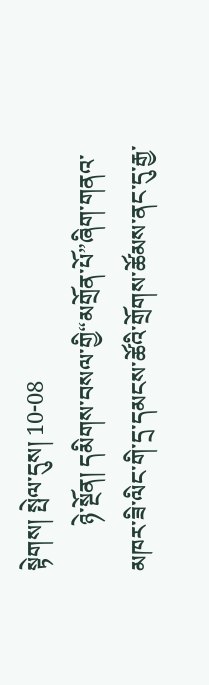སྟེགས། སྤེལ་དུས། 10-08
        ཉེ་སྔོན། དམིགས་བསལ་གྱི“མགྲོན་པོ”ཞིག་གནའ་མཁར་ཟི་ལིང་གི་དྲ་དམངས་ཚོའི་གྲོགས་ཚོམས་ནང་དུ་རྒྱ་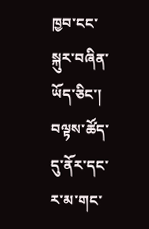ཁྱབ་ངང་སྐུར་བཞིན་ཡོད་ཅིང་། བལྟས་ཚོད་དུ་ནོར་དང་ར་མ་གང་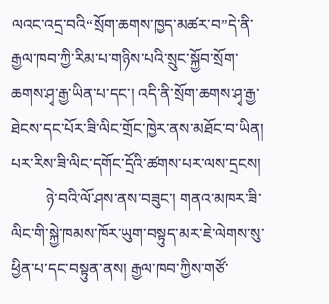ལའང་འདྲ་བའི“སྲོག་ཆགས་ཁྱད་མཚར་བ”དེ་ནི་རྒྱལ་ཁབ་ཀྱི་རིམ་པ་གཉིས་པའི་སྲུང་སྐྱོབ་སྲོག་ཆགས་ཤྭ་རྒྱ་ཡིན་པ་དང་། འདི་ནི་སྲོག་ཆགས་ཤྭ་རྒྱ་ཐེངས་དང་པོར་ཟི་ལིང་གྲོང་ཁྱེར་ནས་མཐོང་བ་ཡིན།
པར་རིས་ཟི་ལིང་དགོང་དྲོའི་ཚགས་པར་ལས་དྲངས།
         ཉེ་བའི་ལོ་ཤས་ནས་བཟུང་། གནའ་མཁར་ཟི་ལིང་གི་སྐྱེ་ཁམས་ཁོར་ཡུག་བསྟུད་མར་ཇེ་ལེགས་སུ་ཕྱིན་པ་དང་བསྟུན་ནས། རྒྱལ་ཁབ་ཀྱིས་གཙོ་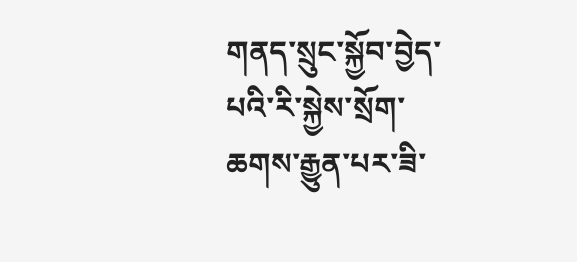གནད་སྲུང་སྐྱོབ་བྱེད་པའི་རི་སྐྱེས་སྲོག་ཆགས་རྒྱུན་པར་ཟི་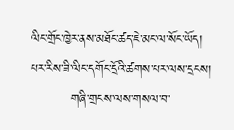ལིང་གྲོང་ཁྱེར་ནས་མཐོང་ཚད་ཇེ་མང་ལ་སོང་ཡོད།
པར་རིས་ཟི་ལིང་དགོང་དྲོའི་ཚགས་པར་ལས་དྲངས།
         གཞི་གྲངས་ལས་གསལ་བ་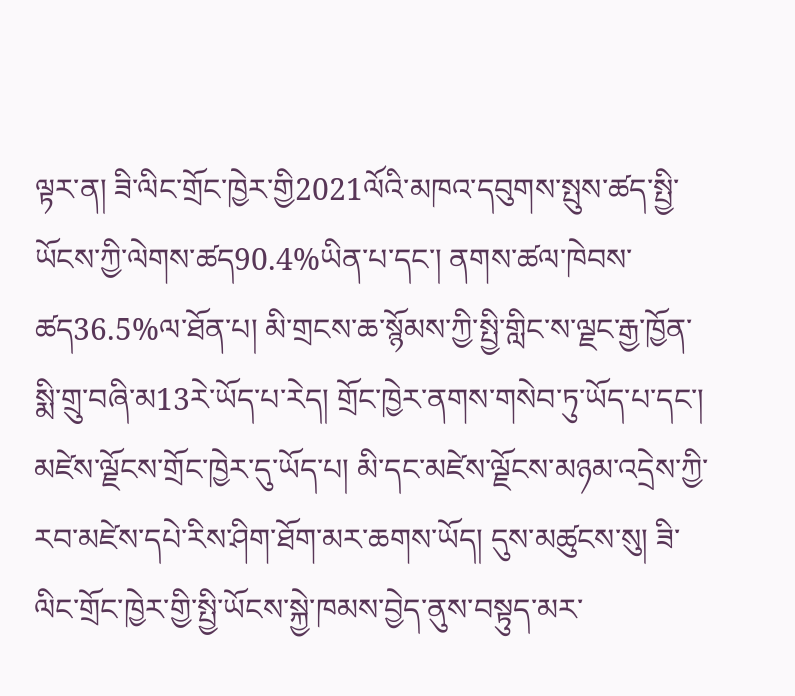ལྟར་ན། ཟི་ལིང་གྲོང་ཁྱེར་གྱི2021ལོའི་མཁའ་དབུགས་སྤུས་ཚད་སྤྱི་ཡོངས་ཀྱི་ལེགས་ཚད90.4%ཡིན་པ་དང་། ནགས་ཚལ་ཁེབས་ཚད36.5%ལ་ཐོན་པ། མི་གྲངས་ཆ་སྙོམས་ཀྱི་སྤྱི་གླིང་ས་ལྗང་རྒྱ་ཁྱོན་སྨི་གྲུ་བཞི་མ13རེ་ཡོད་པ་རེད། གྲོང་ཁྱེར་ནགས་གསེབ་ཏུ་ཡོད་པ་དང་། མཛེས་ལྗོངས་གྲོང་ཁྱེར་དུ་ཡོད་པ། མི་དང་མཛེས་ལྗོངས་མཉམ་འདྲེས་ཀྱི་རབ་མཛེས་དཔེ་རིས་ཤིག་ཐོག་མར་ཆགས་ཡོད། དུས་མཚུངས་སུ། ཟི་ལིང་གྲོང་ཁྱེར་གྱི་སྤྱི་ཡོངས་སྐྱེ་ཁམས་བྱེད་ནུས་བསྟུད་མར་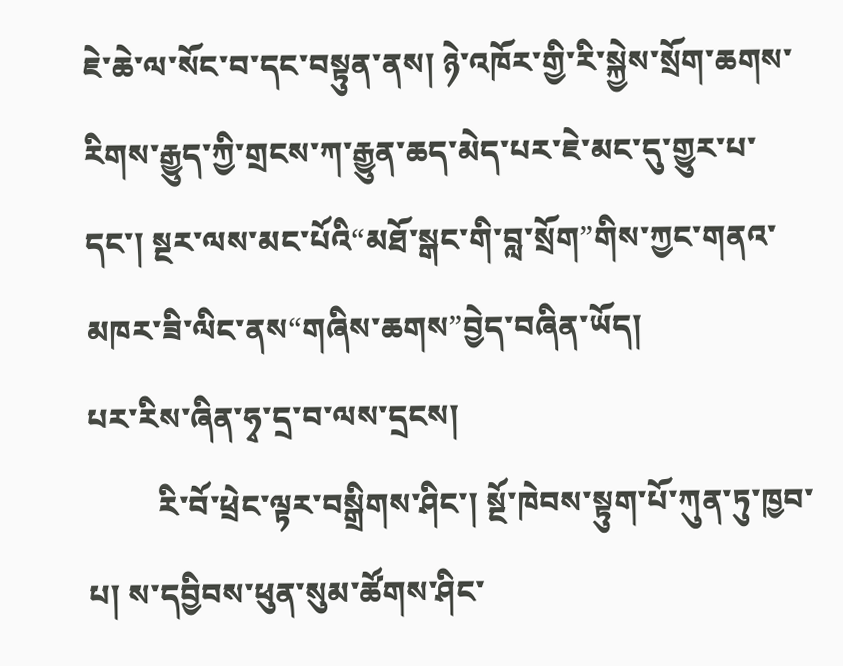ཇེ་ཆེ་ལ་སོང་བ་དང་བསྟུན་ནས། ཉེ་འཁོར་གྱི་རི་སྐྱེས་སྲོག་ཆགས་རིགས་རྒྱུད་ཀྱི་གྲངས་ཀ་རྒྱུན་ཆད་མེད་པར་ཇེ་མང་དུ་གྱུར་པ་དང་། སྔར་ལས་མང་པོའི“མཐོ་སྒང་གི་བླ་སྲོག”གིས་ཀྱང་གནའ་མཁར་ཟི་ལིང་ནས“གཞིས་ཆགས”བྱེད་བཞིན་ཡོད།
པར་རིས་ཞིན་ཧྭ་དྲ་བ་ལས་དྲངས།
         རི་བོ་ཕྲེང་ལྟར་བསྒྲིགས་ཤིང་། སྔོ་ཁེབས་སྟུག་པོ་ཀུན་ཏུ་ཁྱབ་པ། ས་དབྱིབས་ཕུན་སུམ་ཚོགས་ཤིང་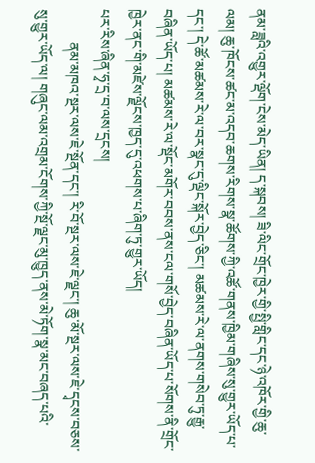ནམ་ཟླའི་འགྱུར་ལྡོག་ངེས་མེད་ཡིན། ད་སྐབས། ཟི་ལིང་གྲོང་ཁྱེར་གྱི་སྤྱི་གླིང་དང་ཉེ་འཁོར་གྱི་ཆུ་ལམ། ཆུ་ཁོངས་ཚང་མ་འདབ་ཆགས་རིགས་སྣ་ཚོགས་ཀྱི་འཚོ་གནས་ཁྱིམ་གཞིས་སུ་གྱུར་ཡོད་པ་དང་། དེ་ཚོ་མཚམས་རེ་ལ་བར་སྣང་དུ་ལྡིང་སྐོར་བྱེད་ཅིང་། མཚམས་རེ་ལ་ནགས་གསེབ་ཏུ་རྒྱུ་བཞིན་ཡོད་པ། མཚམས་རེ་ལ་སྡོང་མགོར་བབས་ནས་ངལ་གསོ་བྱེད་བཞིན་ཡོད་པ་སོགས་ནི་གྲོང་ཁྱེར་ནང་གི་མཛེས་ལྗོངས་ཁྱད་དུ་འཕགས་པ་ཞིག་ཏུ་གྱུར་ཡོད།
པར་རིས་ཞིན་ཧྭ་དྲ་བ་ལས་དྲངས།
         ནམ་མཁའ་སྔར་ལས་ཇེ་སྔོན་དང་། རི་བོ་སྔར་ལས་ཇེ་ལྗང་། ཆུ་མོ་སྔར་ལས་ཇེ་དྭངས་བཅས་སུ་གྱུར་ཡོད་ལ། གཞུང་ལམ་འགྲམ་ངོགས་ཀྱི་སྔོ་ལྗང་མུ་ཁྱུད་ནས་མེ་ཏོག་སྣ་མང་བཞད་པའི་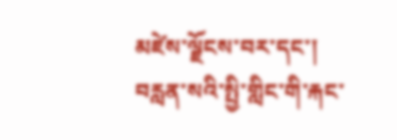མཛེས་ལྗོངས་བར་དང་། བརླན་སའི་སྤྱི་གླིང་གི་རྐང་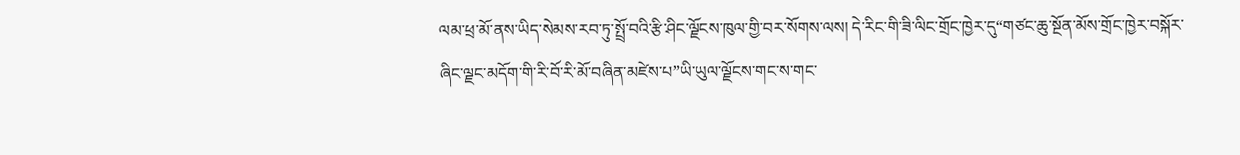ལམ་ཕྲ་མོ་ནས་ཡིད་སེམས་རབ་ཏུ་སྤྲོ་བའི་རྩི་ཤིང་ལྗོངས་ཁུལ་གྱི་བར་སོགས་ལས། དེ་རིང་གི་ཟི་ལིང་གྲོང་ཁྱེར་དུ“གཙང་ཆུ་སྔོན་མོས་གྲོང་ཁྱེར་བསྐོར་ཞིང་ལྗང་མདོག་གི་རི་བོ་རི་མོ་བཞིན་མཛེས་པ”ཡི་ཡུལ་ལྗོངས་གང་ས་གང་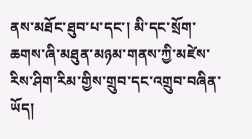ནས་མཐོང་ཐུབ་པ་དང་། མི་དང་སྲོག་ཆགས་ཞི་མཐུན་མཉམ་གནས་ཀྱི་མཛེས་རིས་ཤིག་རིམ་གྱིས་གྲུབ་དང་འགྲུབ་བཞིན་ཡོད།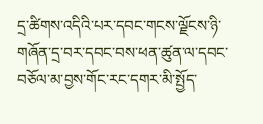དྲ་ཚིགས་འདིའི་པར་དབང་གངས་ལྗོངས་ཉི་གཞོན་དྲ་བར་དབང་བས་ཕན་ཚུན་ལ་དབང་བཅོལ་མ་བྱས་གོང་རང་དགར་མི་སྤྱོད་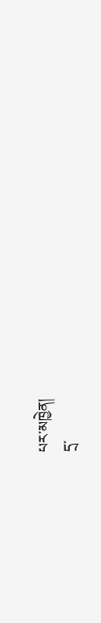པར་མཁྱེན།
དྲ་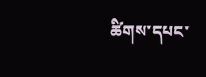ཚིགས་དཔང་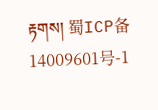རྟགས། 蜀ICP备14009601号-1